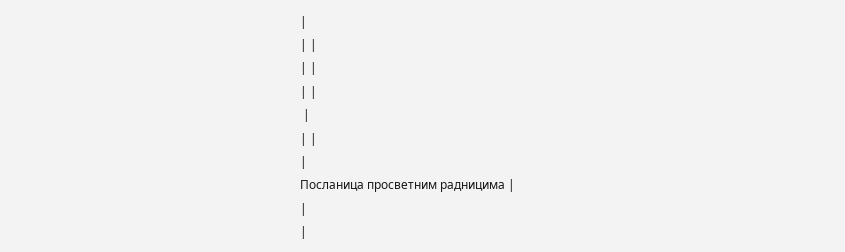|
| |
| |
| |
 |
| |
|
Посланица просветним радницима |
|
|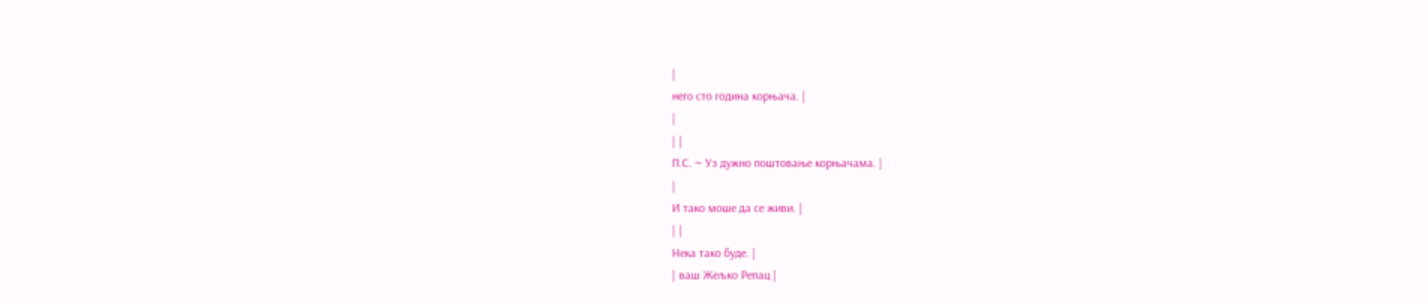|
него сто година корњача. |
|
| |
П.С. ~ Уз дужно поштовање корњачама. |
|
И тако моше да се живи. |
| |
Нека тако буде. |
| ваш Жељко Репац |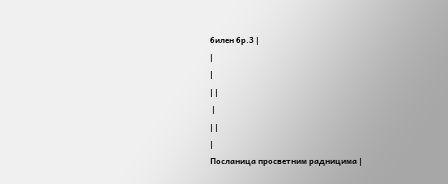билен бр.3 |
|
|
| |
 |
| |
|
Посланица просветним радницима |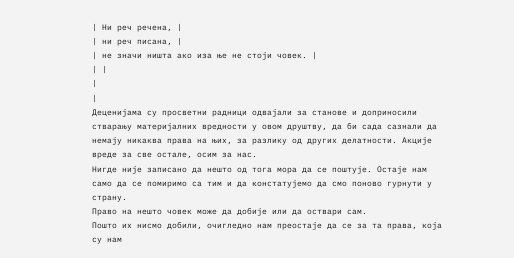| Ни реч речена, |
| ни реч писана, |
| не значи ништа ако иза ње не стоји човек. |
| |
|
|
Деценијама су просветни радници одвајали за станове и доприносили стварању материјалних вредности у овом друштву, да би сада сазнали да немају никаква права на њих, за разлику од других делатности. Акције вреде за све остале, осим за нас.
Нигде није записано да нешто од тога мора да се поштује. Остаје нам само да се помиримо са тим и да констатујемо да смо поново гурнути у страну.
Право на нешто човек може да добије или да оствари сам.
Пошто их нисмо добили, очигледно нам преостаје да се за та права, која су нам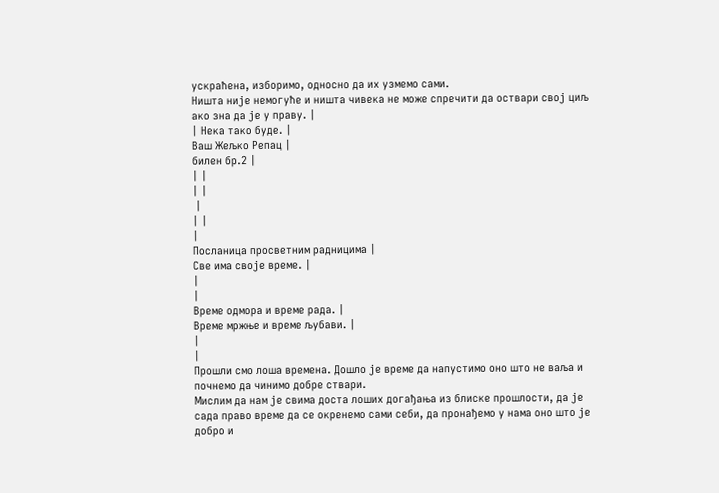ускраћена, изборимо, односно да их узмемо сами.
Ништа није немогуће и ништа чивека не може спречити да оствари свој циљ ако зна да је у праву. |
| Нека тако буде. |
Ваш Жељко Репац |
билен бр.2 |
| |
| |
 |
| |
|
Посланица просветним радницима |
Све има своје време. |
|
|
Време одмора и време рада. |
Време мржње и време љубави. |
|
|
Прошли смо лоша времена. Дошло је време да напустимо оно што не ваља и почнемо да чинимо добре ствари.
Мислим да нам је свима доста лоших догађања из блиске прошлости, да је сада право време да се окренемо сами себи, да пронађемо у нама оно што је добро и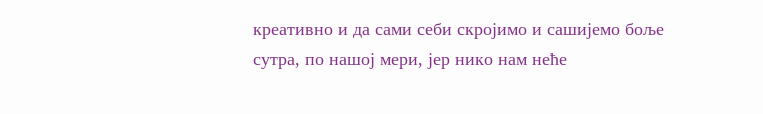креативно и да сами себи скројимо и сашијемо боље сутра, по нашој мери, јер нико нам неће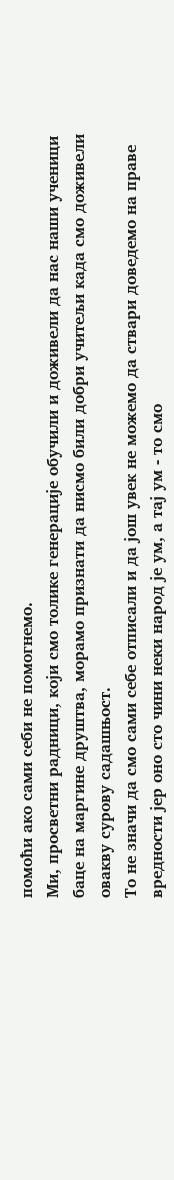помоћи ако сами себи не помогнемо.
Ми, просветни радници, који смо толике генерације обучили и доживели да нас наши ученици баце на маргине друштва, морамо признати да нисмо били добри учитељи када смо доживели овакву сурову садашњост.
То не значи да смо сами себе отписали и да још увек не можемо да ствари доведемо на праве вредности јер оно сто чини неки народ је ум, а тај ум - то смо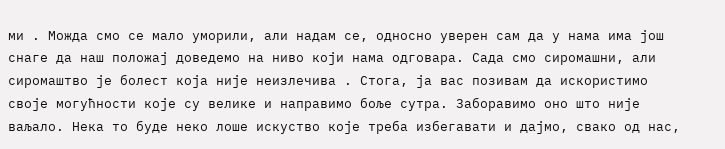ми . Можда смо се мало уморили, али надам се, односно уверен сам да у нама има још снаге да наш положај доведемо на ниво који нама одговара. Сада смо сиромашни, али сиромаштво је болест која није неизлечива . Стога, ја вас позивам да искористимо своје могућности које су велике и направимо боље сутра. Заборавимо оно што није ваљало. Нека то буде неко лоше искуство које треба избегавати и дајмо, свако од нас,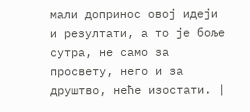мали допринос овој идеји и резултати, а то је боље сутра, не само за просвету, него и за друштво, неће изостати. |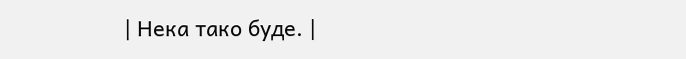| Нека тако буде. |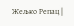Жељко Репац |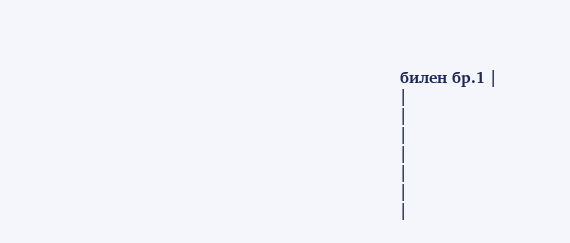билен бр.1 |
|
|
|
|
|
|
|